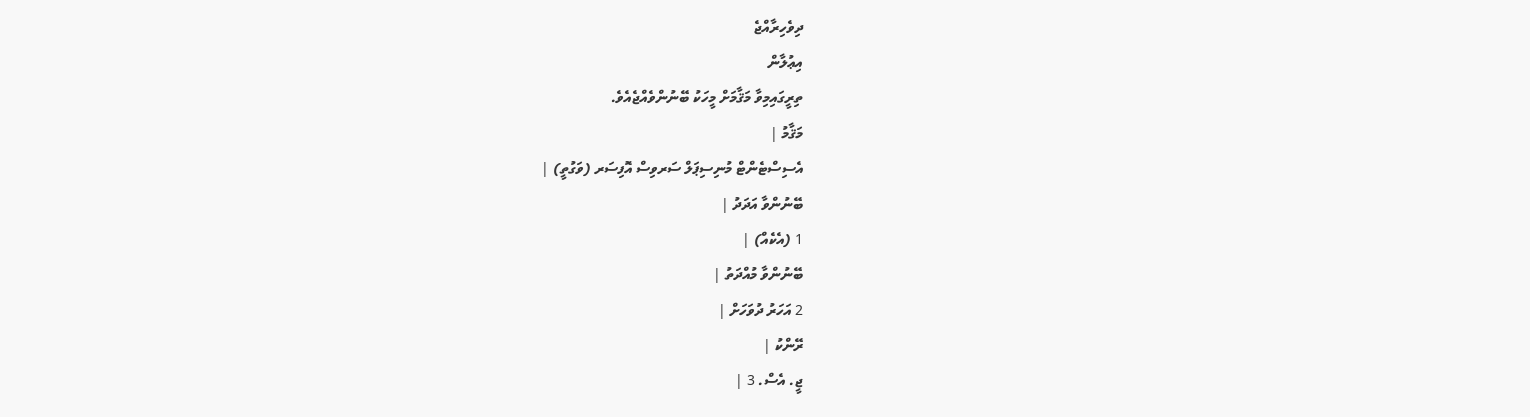ދިވެހިރާއްޖެ
އިޢުލާން
ތިރީގައިމިވާ މަޤާމަށް މީހަކު ބޭނުންވެއްޖެއެވެ.
މަޤާމު |
އެސިސްޓެންޓް މުނިސިޕަލް ސަރވިސް އޮފިސަރ (ވަގުތީ) |
ބޭނުންވާ އަދަދު |
1 (އެކެއް) |
ބޭނުންވާ މުއްދަތު |
2 އަހަރު ދުވަހަށް |
ރޭންކު |
ޖީ. އެސް. 3 |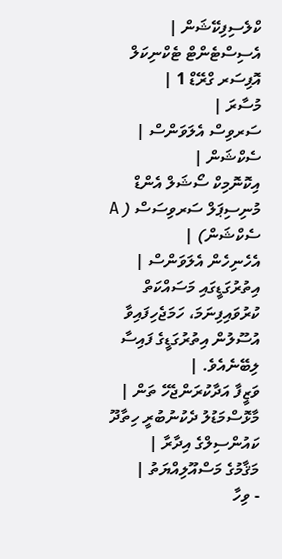ކްލެސިފިކޭޝަން |
އެސިސްޓެންޓް ޓެކްނިކަލް އޮފިސަރ ގްރޭޑް 1 |
މުސާރަ |
ސަރވިސް އެލަވަންސް |
ސެކްޝަން |
އިކޮނޮމިކް ސޯޝަލް އެންޑް މުނިސިޕަލް ސަރވިސަސް ( A ސެކްޝަން) |
އެހެނިހެން އެލަވަންސް |
އިތުރުގަޑީގައި މަސައްކަތް ކުރުވައިފިނަމަ، ހަމަޖެހިފައިވާ އުސޫލުން އިތުރުގަޑީގެ ފައިސާ ލިބޭނެއެވެ. |
ވަޒީފާ އަދާކުރަންޖެހޭ ތަން |
މާޅޮސްމަޑުލު ދެކުނުބުރީ ހިތާދޫ ކައުންސިލްގެ އިދާރާ |
މަޤާމުގެ މަސްއޫލިއްޔަތު |
- ވިހާ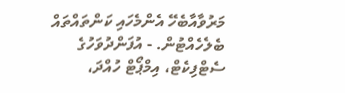މަރުވާއާބެހޭ އެންމެހައި ކަންތައްތައް ބެލެހެއްޓުން. - އުފަންދުވަހުގެ ސެޓްފިކެޓް، އިމްޕޯޓް ހުއްދަ،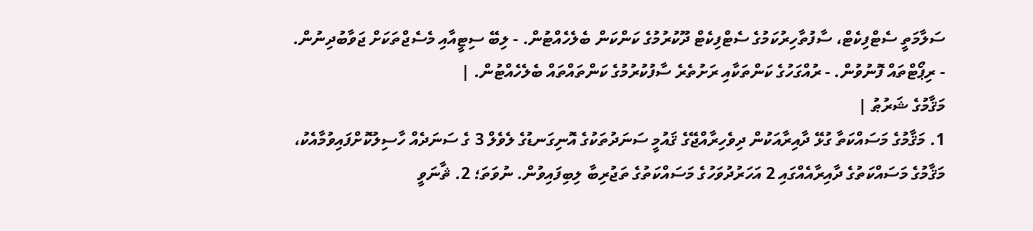ސަލާމަތީ ސެޓްފިކެޓް، ސާފުތާހިރުކަމުގެ ސެޓްފިކެޓް ދޫކުރުމުގެ ކަންކަން ބެލެހެއްޓުން. - ލިބޭ ސިޓީއާއި މެސެޖްތަކަށް ޖަވާބުދިނުން. - ރިޕޯޓްތައް ފޮނުވުން. - ރުއްގަހުގެ ކަންތަކާއި ރަށުތެރެ ސާފުކުރުމުގެ ކަންތައްތައް ބެލެހެއްޓުން. |
މަޤާމުގެ ޝަރުޠު |
1. މަޤާމުގެ މަސައްކަތާ ގުޅޭ ދާއިރާއަކުން ދިވެހިރާއްޖޭގެ ޤައުމީ ސަނަދުތަކުގެ އޮނިގަނޑުގެ ލެވެލް 3 ގެ ސަނަދެއް ހާސިލުކޮށްފައިވުމާއެކު، މަޤާމުގެ މަސައްކަތުގެ ދާއިރާއެއްގައި 2 އަހަރުދުވަހުގެ މަސައްކަތުގެ ތަޖުރިބާ ލިބިފައިވުން. ނުވަތަ؛ 2. ޘާނަވީ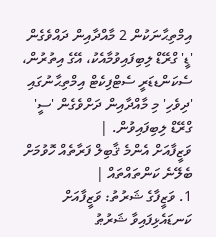އިމްތިޙާނަކުން 2 މާއްދާއިން ދައްވެގެން 'ޑީ' ގްރޭޑް ލިބިފައިވުމާއެކު، އޭގެ އިތުރުން، ސެކަންޑޑަރީ ސެޓްފިކެޓް އިމްތިޙާނުގައި 'ދިވެހި' މި މާއްދާއިން ދަށްވެގެން 'ސީ' ގްރޭޑް ލިބިފައިވުން. |
ވަޒީފާއަށް އެންމެ ޤާބިލް ފަރާތެއް ހޮވުމަށް ބެލޭނެ ކަންތައްތައް |
1. ވަޒީފާގެ ޝަރުތު: ވަޒީފާއަށް ކަނޑައެޅިފައިވާ ޝަރުޠު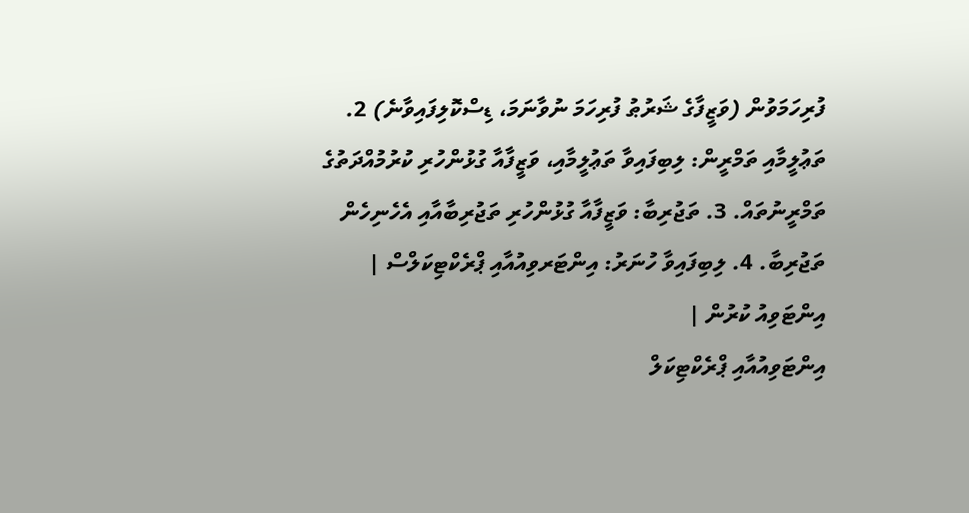ފުރިހަމަވުން (ވަޒީފާގެ ޝަރުޠު ފުރިހަމަ ނުވާނަމަ، ޑިސްކޮލިފައިވާނެ) 2. ތަޢުލީމާއި ތަމްރީން: ލިބިފައިވާ ތަޢުލީމާއި، ވަޒީފާއާ ގުޅުންހުރި ކުރުމުއްދަތުގެ ތަމްރީނުތައް. 3. ތަޖުރިބާ: ވަޒީފާއާ ގުޅުންހުރި ތަޖުރިބާއާއި އެހެނިހެން ތަޖުރިބާ. 4. ލިބިފައިވާ ހުނަރު: އިންޓަރވިއުއާއި ޕްރެކްޓިކަލްސް |
އިންޓަވިއު ކުރުން |
އިންޓަވިއުއާއި ޕްރެކްޓިކަލް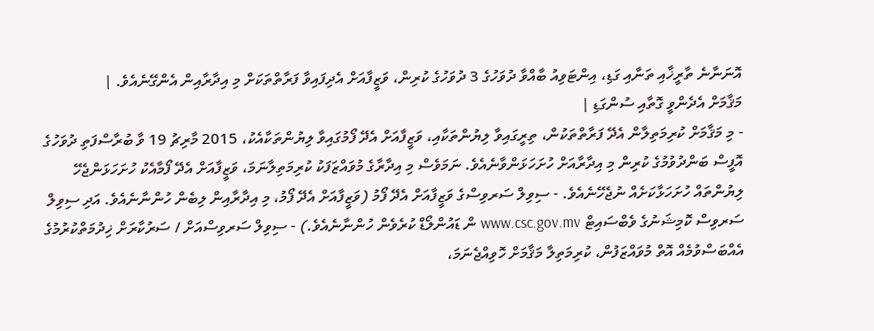އޮނަނާނެ ތާރީޚާއި ތަނާއި ގަޑި، އިންޓަވިއު ބާއްވާ ދުވަހުގެ 3 ދުވަހުގެ ކުރިން، ވަޒީފާއަށް އެދިފައިވާ ފަރާތްތަކަށް މި އިދާރާއިން އެންގޭނެއެވެ. |
މަޤާމަށް އެދެންވީ ގޮތާއި ސުންގަޑި |
- މި މަޤާމަށް ކުރިމަތިލާން އެދޭ ފަރާތްތަކުން، ތިރީގައިވާ ލިޔުންތަކާއި، ވަޒީފާއަށް އެދޭ ފޯމުގައިވާ ލިޔުންތަކާއެކު، 2015 މާރިޗު 19 ވާ ބުރާސްފަތި ދުވަހުގެ އޮފީސް ބަންދުވުމުގެ ކުރިން މި އިދާރާއަށް ހުށަހަޅަންވާނެއެވެ. ނަމަވެސް މި އިދާރާގެ މުވައްޒަފަކު ކުރިމަތިލާނަމަ، ވަޒީފާއަށް އެދޭ ފޯމާއެކު ހުށަހަޅަންޖެހޭ ލިޔުންތައް ހުށަހަޅާކަށެއް ނުޖެހޭނެއެވެ. - ސިވިލް ސަރވިސްގެ ވަޒީފާއަށް އެދޭ ފޯމު (ވަޒީފާއަށް އެދޭ ފޯމު، މި އިދާރާއިން ލިބެން ހުންނާނެއެވެ. އަދި ސިވިލް ސަރވިސް ކޮމިޝަނުގެ ވެބްސައިޓް www.csc.gov.mv ން ޑައުންލޯޑް ކުރެވެން ހުންނާނެއެވެ.) - ސިވިލް ސަރވިސްއަށް / ސަރުކާރަށް ޚިދުމަތްކުރުމުގެ އެއްބަސްވުމެއް އޮތް މުވައްޒަފުން، ކުރިމަތިލާ މަޤާމަށް ހޮވިއްޖެނަމަ،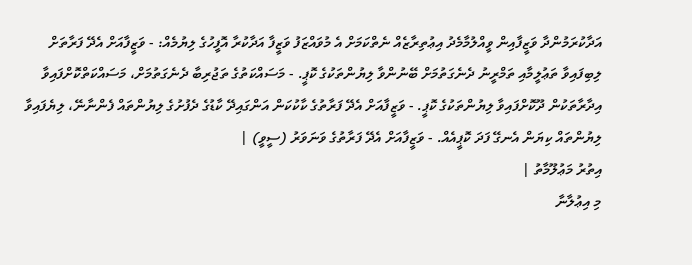އަދާކުރަމުންދާ ވަޒީފާއިން ވީއްލުމާމެދު އިޢުތިރާޒެއް ނެތްކަމަށް އެ މުވައްޒަފު ވަޒީފާ އަދާކުރާ އޮފީހުގެ ލިޔުމެއް: - ވަޒީފާއަށް އެދޭ ފަރާތަށް ލިބިފައިވާ ތަޢުލީމާއި ތަމްރީނު ދެނެގަތުމަށް ބޭނުންވާ ލިޔުންތަކުގެ ކޮޕީ. - މަސައްކަތުގެ ތަޖުރިބާ ދެނެގަތުމަށް، މަސައްކަތްކޮށްފައިވާ އިދާރާތަކުން ދޫކޮށްފައިވާ ލިޔުންތަކުގެ ކޮޕީ. - ވަޒީފާއަށް އެދޭ ފަރާތުގެ ކާކުކަން އަންގައިދޭ ކާޑުގެ ދެފުށުގެ ލިޔުންތައް ފެންނާނޭ، ލިޔެފައިވާ ލިޔުންތައް ކިޔަން އެނގޭ ފަދަ ކޮޕީއެއް. - ވަޒީފާއަށް އެދޭ ފަރާތުގެ ވަނަވަރު (ސީވީ) |
އިތުރު މަޢުލޫމާތު |
މި އިޢުލާނާ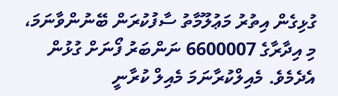ގުޅިގެން އިތުރު މަޢުލޫމާތު ސާފުކުރަން ބޭނުންވާނަމަ، މި އިދާރާގެ 6600007 ނަންބަރު ފޯނަށް ގުޅުން އެދެމެވެ. މެއިލްކުރާނަމަ މެއިލް ކުރާނީ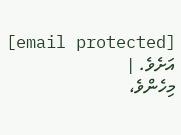[email protected] އަށެވެ. |
މިހެންވެ،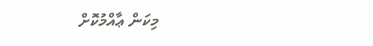މިކަން ޢާއްމުކޮށް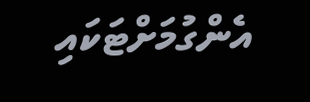އެންގުމަށްޓަކައި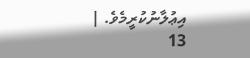އިޢުލާނުކުރީމެވެ. |
13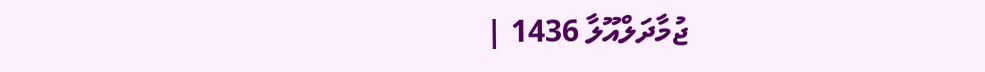ޖުމާދަލްއޫލާ 1436 |